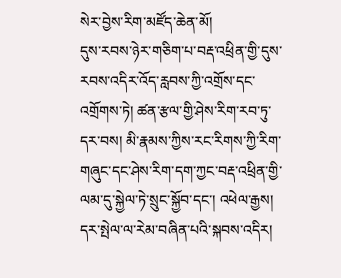སེར་བྱེས་རིག་མཛོད་ཆེན་མོ།
དུས་རབས་ཉེར་གཅིག་པ་བརྡ་འཕྲིན་གྱི་དུས་རབས་འདིར་འོད་རླབས་ཀྱི་འགྲོས་དང་འགྲོགས་ཏེ། ཚན་རྩལ་གྱི་ཤེས་རིག་རབ་ཏུ་དར་བས། མི་རྣམས་ཀྱིས་རང་རིགས་ཀྱི་རིག་གཞུང་དང་ཤེས་རིག་དག་ཀྱང་བརྡ་འཕྲིན་གྱི་ལམ་དུ་སྐྱེལ་ཏེ་སྲུང་སྐྱོབ་དང་། འཕེལ་རྒྱས། དར་སྤེལ་ལ་རེམ་བཞིན་པའི་སྐབས་འདིར།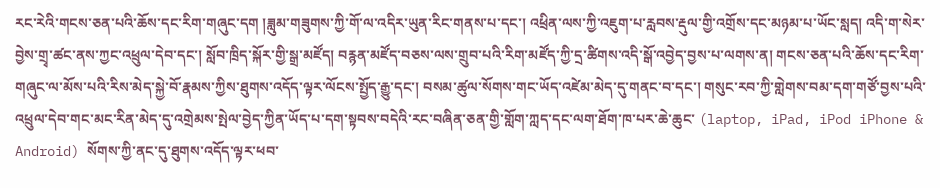རང་རེའི་གངས་ཅན་པའི་ཆོས་དང་རིག་གཞུང་དག །ཟླུམ་གཟུགས་ཀྱི་གོ་ལ་འདིར་ཡུན་རིང་གནས་པ་དང་། འཕྲིན་ལས་ཀྱི་འཇུག་པ་རླབས་རྡུལ་གྱི་འགྲོས་དང་མཉམ་པ་ཡོང་སླད། འདི་ག་སེར་བྱེས་གྲྭ་ཚང་ནས་ཀྱང་འཕྲུལ་དེབ་དང་། སློབ་ཁྲིད་སྐོར་གྱི་སྒྲ་མཛོད། བརྙན་མཛོད་བཅས་ལས་གྲུབ་པའི་རིག་མཛོད་ཀྱི་དྲ་ཚིགས་འདི་སྒོ་འབྱེད་བྱས་པ་ལགས་ན། གངས་ཅན་པའི་ཆོས་དང་རིག་གཞུང་ལ་མོས་པའི་རིས་མེད་སྐྱེ་བོ་རྣམས་ཀྱིས་ཐུགས་འདོད་ལྟར་ལོངས་སྤྱོད་རྒྱུ་དང་། བསམ་ཚུལ་སོགས་གང་ཡོད་འཛེམ་མེད་དུ་གནང་བ་དང་། གསུང་རབ་ཀྱི་གླེགས་བམ་དག་གཙོ་བྱས་པའི་འཕྲུལ་དེབ་གང་མང་རིན་མེད་དུ་འགྲེམས་སྤེལ་བྱེད་ཀྱིན་ཡོད་པ་དག་སྟབས་བདེའི་རང་བཞིན་ཅན་གྱི་གློག་ཀླད་དང་ལག་ཐོག་ཁ་པར་ཆེ་ཆུང་ (laptop, iPad, iPod iPhone & Android) སོགས་ཀྱི་ནང་དུ་ཐུགས་འདོད་ལྟར་ཕབ་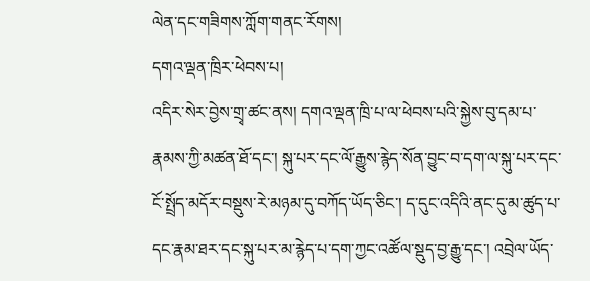ལེན་དང་གཟིགས་ཀློག་གནང་རོགས།
དགའ་ལྡན་ཁྲིར་ཕེབས་པ།
འདིར་སེར་བྱེས་གྲྭ་ཚང་ནས། དགའ་ལྡན་ཁྲི་པ་ལ་ཕེབས་པའི་སྐྱེས་བུ་དམ་པ་རྣམས་ཀྱི་མཚན་ཐོ་དང་། སྐུ་པར་དང་ལོ་རྒྱུས་རྙེད་སོན་བྱུང་བ་དག་ལ་སྐུ་པར་དང་ངོ་སྤྲོད་མདོར་བསྡུས་རེ་མཉམ་དུ་བཀོད་ཡོད་ཅིང་། ད་དུང་འདིའི་ནང་དུ་མ་ཚུད་པ་དང་རྣམ་ཐར་དང་སྐུ་པར་མ་རྙེད་པ་དག་ཀྱང་འཚོལ་སྡུད་བྱ་རྒྱུ་དང་། འབྲེལ་ཡོད་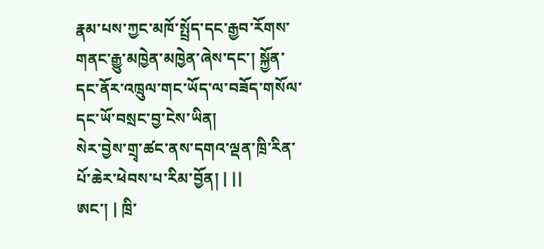རྣམ་པས་ཀྱང་མཁོ་སྤྲོད་དང་རྒྱབ་རོགས་གནང་རྒྱུ་མཁྱེན་མཁྱེན་ཞེས་དང་། སྐྱོན་དང་ནོར་འཁྲུལ་གང་ཡོད་ལ་བཟོད་གསོལ་དང་ཡོ་བསྲང་བྱ་ངེས་ཡིན།
སེར་བྱེས་གྲྭ་ཚང་ནས་དགའ་ལྡན་ཁྲི་རིན་པོ་ཆེར་ཕེབས་པ་རིམ་བྱོན། | ||
ཨང་། | ཁྲི་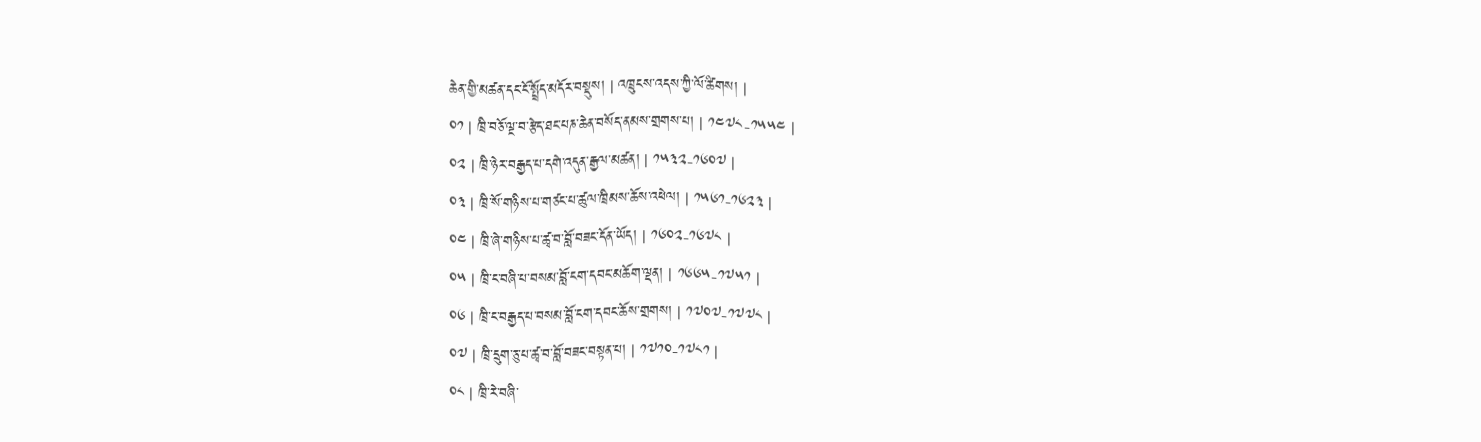ཆེན་གྱི་མཚན་དང་ངོ་སྤྲོད་མདོར་བསྡུས། | འཁྲུངས་འདས་ཀྱི་ལོ་ཚིགས། |
༠༡ | ཁྲི་བཅོ་ལྔ་བ་རྩེད་ཐང་པཎ་ཆེན་བསོད་ནམས་གྲགས་པ། | ༡༤༧༨-༡༥༥༤ |
༠༢ | ཁྲི་ཉེར་བརྒྱད་པ་དགེ་འདུན་རྒྱལ་མཚན། | ༡༥༣༢-༡༦༠༧ |
༠༣ | ཁྲི་སོ་གཉིས་པ་གཙང་པ་ཚུལ་ཁྲིམས་ཆོས་འཕེལ། | ༡༥༦༡-༡༦༢༣ |
༠༤ | ཁྲི་ཞེ་གཉིས་པ་ཚྭ་བ་བློ་བཟང་དོན་ཡོད། | ༡༦༠༢-༡༦༧༨ |
༠༥ | ཁྲི་ང་བཞི་པ་བསམ་བློ་ངག་དབང་མཆོག་ལྡན། | ༡༦༦༥-༡༧༥༡ |
༠༦ | ཁྲི་ང་བརྒྱད་པ་བསམ་བློ་ངག་དབང་ཆོས་གྲགས། | ༡༧༠༧-༡༧༧༨ |
༠༧ | ཁྲི་དྲུག་ཅུ་པ་ཚྭ་བ་བློ་བཟང་བསྟན་པ། | ༡༧༡༠-༡༧༨༡ |
༠༨ | ཁྲི་རེ་བཞི་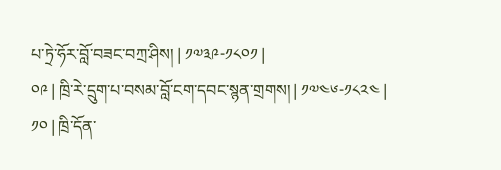པ་ཏྲེ་ཧོར་བློ་བཟང་བཀྲ་ཤིས། | ༡༧༣༩-༡༨༠༡ |
༠༩ | ཁྲི་རེ་དྲུག་པ་བསམ་བློ་ངག་དབང་སྙན་གྲགས། | ༡༧༤༦-༡༨༢༤ |
༡༠ | ཁྲི་དོན་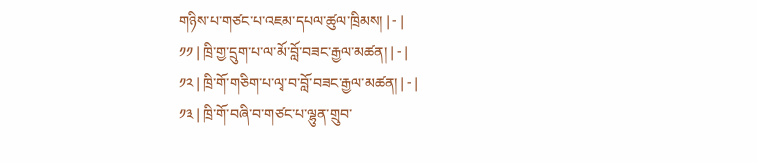གཉིས་པ་གཙང་པ་འཇམ་དཔལ་ཚུལ་ཁྲིམས། | - |
༡༡ | ཁྲི་གྱ་དྲུག་པ་ལ་མོ་བློ་བཟང་རྒྱལ་མཚན། | - |
༡༢ | ཁྲི་གོ་གཅིག་པ་ལྭ་བ་བློ་བཟང་རྒྱལ་མཚན། | - |
༡༣ | ཁྲི་གོ་བཞི་བ་གཙང་པ་ལྷུན་གྲུབ་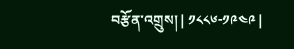བརྩོན་འགྲུས། | ༡༨༨༦-༡༩༤༩ |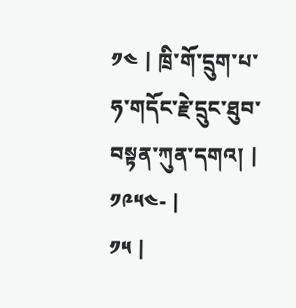༡༤ | ཁྲི་གོ་དྲུག་པ་ཧ་གདོང་རྗེ་དྲུང་ཐུབ་བསྟན་ཀུན་དགའ། | ༡༩༥༤- |
༡༥ |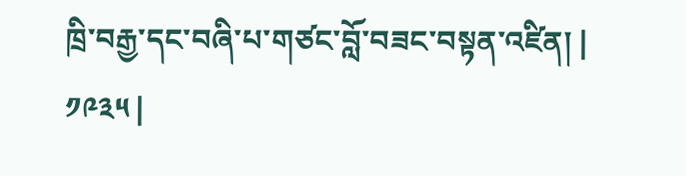ཁྲི་བརྒྱ་དང་བཞི་པ་གཙང་བློ་བཟང་བསྟན་འཛིན། | ༡༩༣༥ |